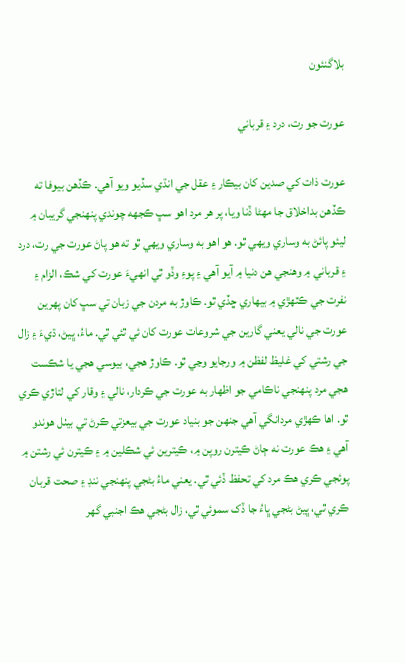بلاگنئون

عورت جو رت، درد ۽ قرباني

عورت ذات کي صدين کان بيڪار ۽ عقل جي انڌي سڏيو ويو آهي. ڪڏهن بيوفا ته ڪڏهن بداخلاق جا مهڻا ڏنا ويا، پر هر مرد اهو سڀ ڪجھه چوندي پنهنجي گريبان ۾ ليئو پائڻ به وساري ويهي ٿو. هو اهو به وساري ويهي ٿو ته هو پاڻ عورت جي رت، درد ۽ قرباني ۾ وهنجي هن دنيا ۾ آيو آهي ۽ پوءِ وڏو ٿي انهيءَ عورت کي شڪ، الزام ۽ نفرت جي ڪٽهڙي ۾ بيهاري ڇڏي ٿو. ڪاوڙ به مردن جي زبان تي سڀ کان پهرين عورت جي نالي يعني گارين جي شروعات عورت کان ئي ٿئي ٿي. ماءُ، ڀيڻ، ڌيءَ ۽ زال جي رشتي کي غليظ لفظن ۾ ورجايو وڃي ٿو. ڪاوڙ هجي، بيوسي هجي يا شڪست هجي مرد پنهنجي ناڪامي جو اظهار به عورت جي ڪردار، نالي ۽ وقار کي لتاڙي ڪري ٿو. اها ڪهڙي مردانگي آهي جنهن جو بنياد عورت جي بيعزتي ڪرڻ تي بيٺل هوندو آهي ۽ هڪ عورت نه ڄاڻ ڪيترن روپن ۾، ڪيترين ئي شڪلين ۾ ۽ ڪيترن ئي رشتن ۾ پوئجي ڪري هڪ مرد کي تحفظ ڏئي ٿي. يعني ماءُ بڻجي پنهنجي ننڊ ۽ صحت قربان ڪري ٿي، ڀيڻ بڻجي ڀاءُ جا ڏک سموئي ٿي، زال بڻجي هڪ اجنبي گهر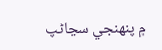۾ پنهنجي سڃاڻپ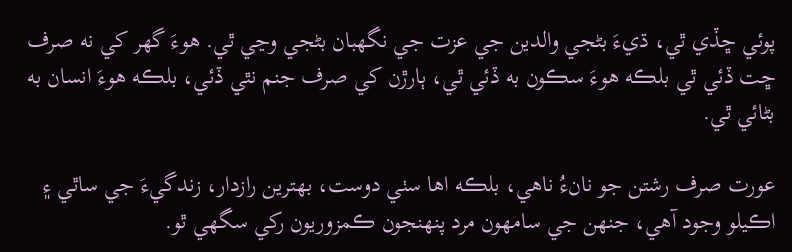پوئي ڇڏي ٿي، ڌيءَ بڻجي والدين جي عزت جي نگهبان بڻجي وڃي ٿي. هوءَ گهر کي نه صرف ڇت ڏئي ٿي بلڪه هوءَ سڪون به ڏئي ٿي، ٻارڙن کي صرف جنم نٿي ڏئي، بلڪه هوءَ انسان به بڻائي ٿي.

عورت صرف رشتن جو نانءُ ناهي، بلڪه اها سٺي دوست، بهترين رازدار، زندگيءَ جي ساٿي ۽ اڪيلو وجود آهي، جنهن جي سامهون مرد پنهنجون ڪمزوريون رکي سگهي ٿو.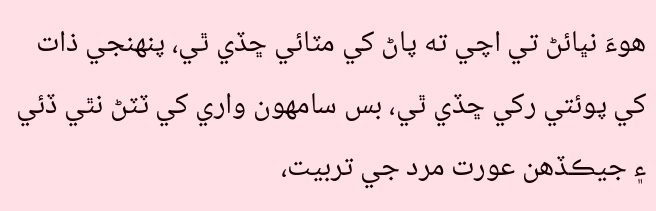هوءَ نڀائڻ تي اچي ته پاڻ کي مٽائي ڇڏي ٿي، پنهنجي ذات کي پوئتي رکي ڇڏي ٿي، بس سامهون واري کي ٽٽڻ نٿي ڏئي ۽ جيڪڏهن عورت مرد جي تربيت،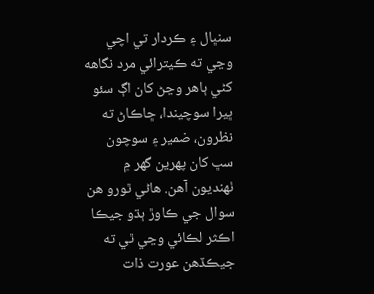سنڀال ۽ ڪردار تي اچي وڃي ته ڪيترائي مرد نگاهه کڻي ٻاهر وڃڻ کان اڳ سئو ڀيرا سوچيندا، ڇاڪاڻ ته نظرون، ضمير ۽ سوچون سڀ کان پهرين گهر ۾ ٺهنديون آهن. هاڻي ٿورو هن سوال جي ڪاوڙ ٻڌو جيڪا اڪثر لڪائي وڃي ٿي ته جيڪڏهن عورت ذات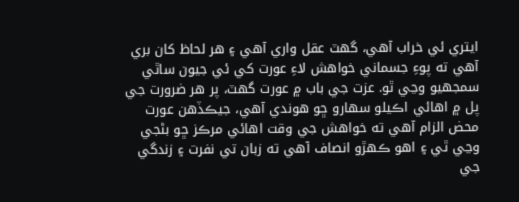ايتري ئي خراب آهي، گهٽ عقل واري آهي ۽ هر لحاظ کان بري آهي ته پوءِ جسماني خواهش لاءِ عورت کي ئي جيون ساٿي سمجهيو وڃي ٿو. عزت جي باب ۾ عورت گهٽ، پر هر ضرورت جي پل ۾ اهائي اڪيلو سهارو ڇو هوندي آهي، جيڪڏهن عورت محض الزام آهي ته خواهش جي وقت اهائي مرڪز ڇو بڻجي وڃي ٿي ۽ اهو ڪهڙو انصاف آهي ته زبان تي نفرت ۽ زندگي جي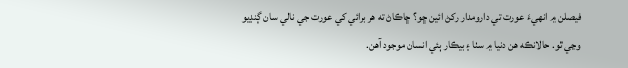فيصلن ۾ انهيءَ عورت تي دارومدار رکڻ ائين ڇو؟ ڇاڪاڻ ته هر برائي کي عورت جي نالي سان ڳنڍيو وڃي ٿو. حالانڪه هن دنيا ۾ سٺا ۽ بيڪار ٻئي انسان موجود آهن.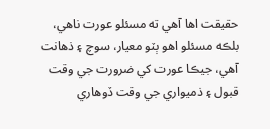حقيقت اها آهي ته مسئلو عورت ناهي، بلڪه مسئلو اهو ٻٽو معيار، سوچ ۽ ذهانت آهي، جيڪا عورت کي ضرورت جي وقت قبول ۽ ذميواري جي وقت ڏوهاري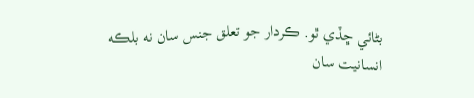بڻائي ڇڏي ٿو. ڪردار جو تعلق جنس سان نه بلڪه انسانيت سان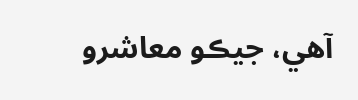آهي، جيڪو معاشرو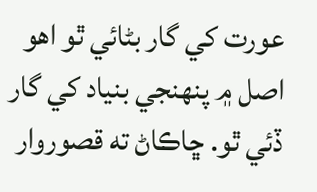عورت کي گار بڻائي ٿو اهو اصل ۾ پنهنجي بنياد کي گار ڏئي ٿو. ڇاڪاڻ ته قصوروار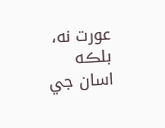عورت نه، بلڪه اسان جي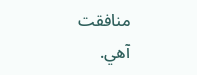منافقت آهي.